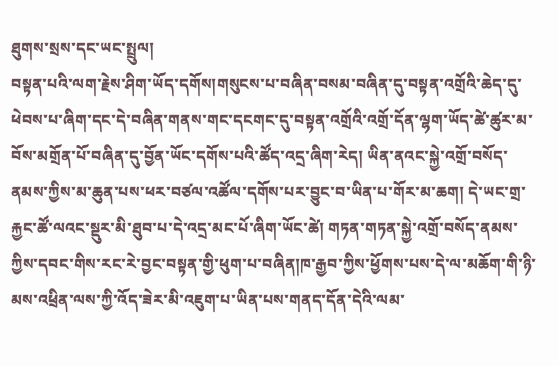ཐུགས་སྲས་དང་ཡང་སྤྲུལ།
བསྟན་པའི་ལག་རྗེས་ཤིག་ཡོད་དགོས།གསུངས་པ་བཞིན་བསམ་བཞིན་དུ་བསྟན་འགྲོའི་ཆེད་དུ་ཕེབས་པ་ཞིག་དང་དེ་བཞིན་གནས་གང་དངགང་དུ་བསྟན་འགྲོའི་འགྲོ་དོན་ལྷག་ཡོད་ཚེ་ཚུར་མ་བོས་མགྲོན་པོ་བཞིན་དུ་བྱོན་ཡོང་དགོས་པའི་ཚོད་འདྲ་ཞིག་རེད། ཡིན་ནའང་སྐྱེ་འགྲོ་བསོད་ནམས་ཀྱིས་མ་ཆུན་པས་ཕར་བཙལ་འཚོལ་དགོས་པར་བྱུང་བ་ཡིན་པ་གོར་མ་ཆག། དེ་ཡང་གྲ་རྐྱང་ཚོ་ལའང་སྡུར་མི་ཐུབ་པ་དེ་འདྲ་མང་པོ་ཞིག་ཡོང་ཚེ། གཏན་གཏན་སྐྱེ་འགྲོ་བསོད་ནམས་ཀྱིས་དབང་གིས་རང་རེ་བྱང་བསྟན་གྱི་ཕུག་པ་བཞིན།ཁ་རྒྱབ་ཀྱིས་ཕྱོགས་པས་དེ་ལ་མཆོག་གི་ཉི་མས་འཕྲིན་ལས་ཀྱི་འོད་ཟེར་མི་འཇུག་པ་ཡིན་པས་གནད་དོན་དེའི་ལམ་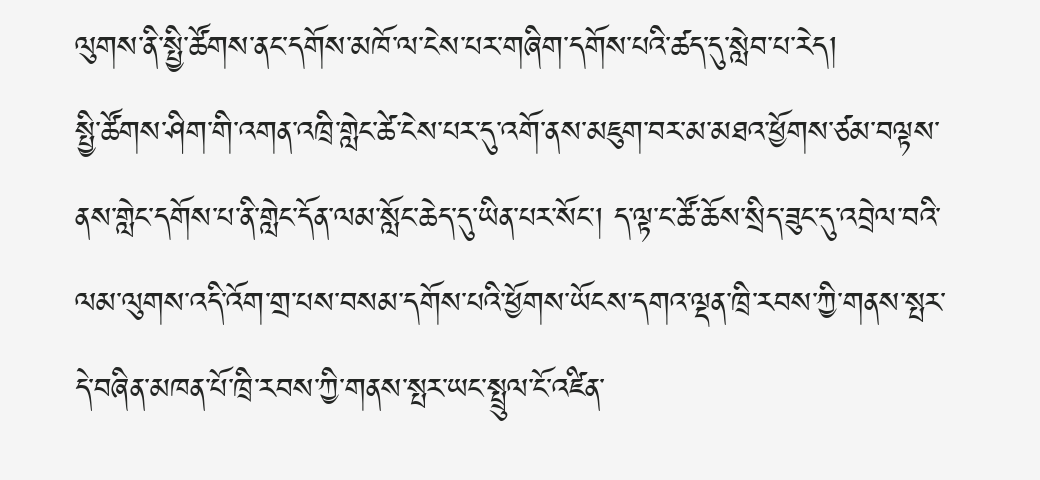ལུགས་ནི་སྤྱི་ཚོགས་ནང་དགོས་མཁོ་ལ་ངེས་པར་གཞིག་དགོས་པའི་ཚད་དུ་སླེབ་པ་རེད།
སྤྱི་ཚོགས་ཤིག་གི་འགན་འཁྲི་གླེང་ཚེ་ངེས་པར་དུ་འགོ་ནས་མཇུག་བར་མ་མཐའ་ཕྱོགས་ཙམ་བལྟས་ནས་གླེང་དགོས་པ་ནི་གླེང་དོན་ལམ་སློང་ཆེད་དུ་ཡིན་པར་སོང་། ད་ལྟ་ང་ཚོ་ཆོས་སྲིད་ཟུང་དུ་འབྲེལ་བའི་ལམ་ལུགས་འདི་འོག་གྲ་པས་བསམ་དགོས་པའི་ཕྱོགས་ཡོངས་དགའ་ལྡན་ཁྲི་རབས་ཀྱི་གནས་སྤར་དེ་བཞིན་མཁན་པོ་ཁྲི་རབས་ཀྱི་གནས་སྤར་ཡང་སྤྲུལ་ངོ་འཛིན་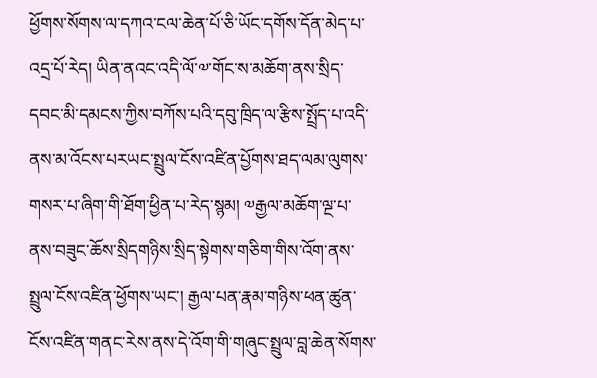ཕྱོགས་སོགས་ལ་དཀའ་ངལ་ཆེན་པོ་ཅི་ཡོང་དགོས་དོན་མེད་པ་འདྲ་པོ་རེད། ཡིན་ནའང་འདི་ལོ་༧་གོང་ས་མཆོག་ནས་སྲིད་དབང་མི་དམངས་ཀྱིས་བཀོས་པའི་དབུ་ཁྲིད་ལ་རྩིས་སྤྲོད་པ་འདི་ནས་མ་འོངས་པརཡང་སྤྲུལ་ངོས་འཛིན་པྱོགས་ཐད་ལམ་ལུགས་གསར་པ་ཞིག་གི་ཐོག་ཕྱིན་པ་རེད་སྙམ། ༧རྒྱལ་མཆོག་ལྔ་པ་ནས་བཟུང་ཆོས་སྲིདགཉིས་སྲིད་སྟེགས་གཅིག་གིས་འོག་ནས་སྤྲུལ་ངོས་འཛིན་ཕྱོགས་ཡང་། རྒྱལ་པན་རྣམ་གཉིས་ཕན་ཚུན་ངོས་འཛིན་གནང་རེས་ནས་དེ་འོག་གི་གཞུང་སྤྲུལ་བླ་ཆེན་སོགས་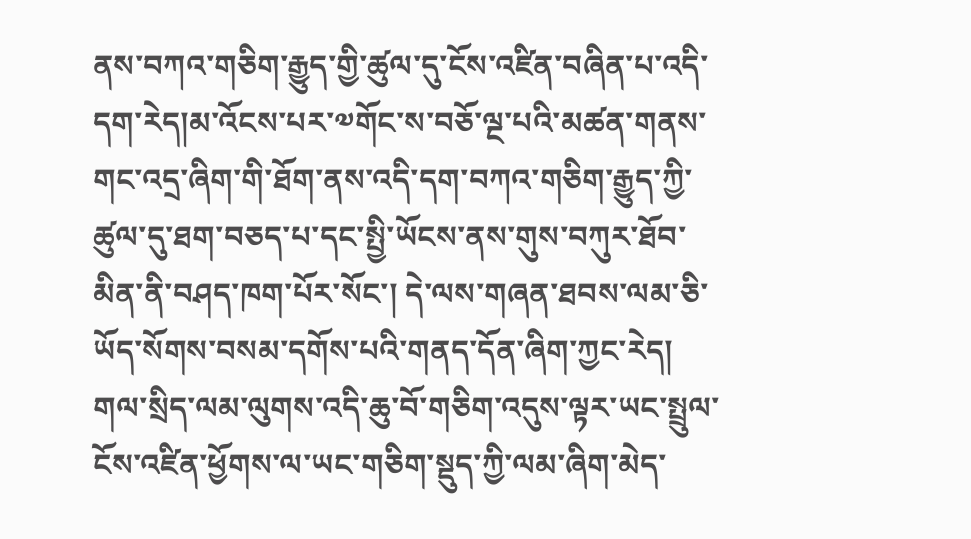ནས་བཀའ་གཅིག་རྒྱུད་གྱི་ཚུལ་དུ་ངོས་འཛིན་བཞིན་པ་འདི་དག་རེད།མ་འོངས་པར་༧གོང་ས་བཅོ་ལྔ་པའི་མཚན་གནས་གང་འདྲ་ཞིག་གི་ཐོག་ནས་འདི་དག་བཀའ་གཅིག་རྒྱུད་ཀྱི་ཚུལ་དུ་ཐག་བཅད་པ་དང་སྤྱི་ཡོངས་ནས་གུས་བཀུར་ཐོབ་མིན་ནི་བཤད་ཁག་པོར་སོང་། དེ་ལས་གཞན་ཐབས་ལམ་ཅི་ཡོད་སོགས་བསམ་དགོས་པའི་གནད་དོན་ཞིག་ཀྱང་རེད། གལ་སྲིད་ལམ་ལུགས་འདི་ཆུ་བོ་གཅིག་འདུས་ལྟར་ཡང་སྤྲུལ་ངོས་འཛིན་ཕྱོགས་ལ་ཡང་གཅིག་སྡུད་ཀྱི་ལམ་ཞིག་མེད་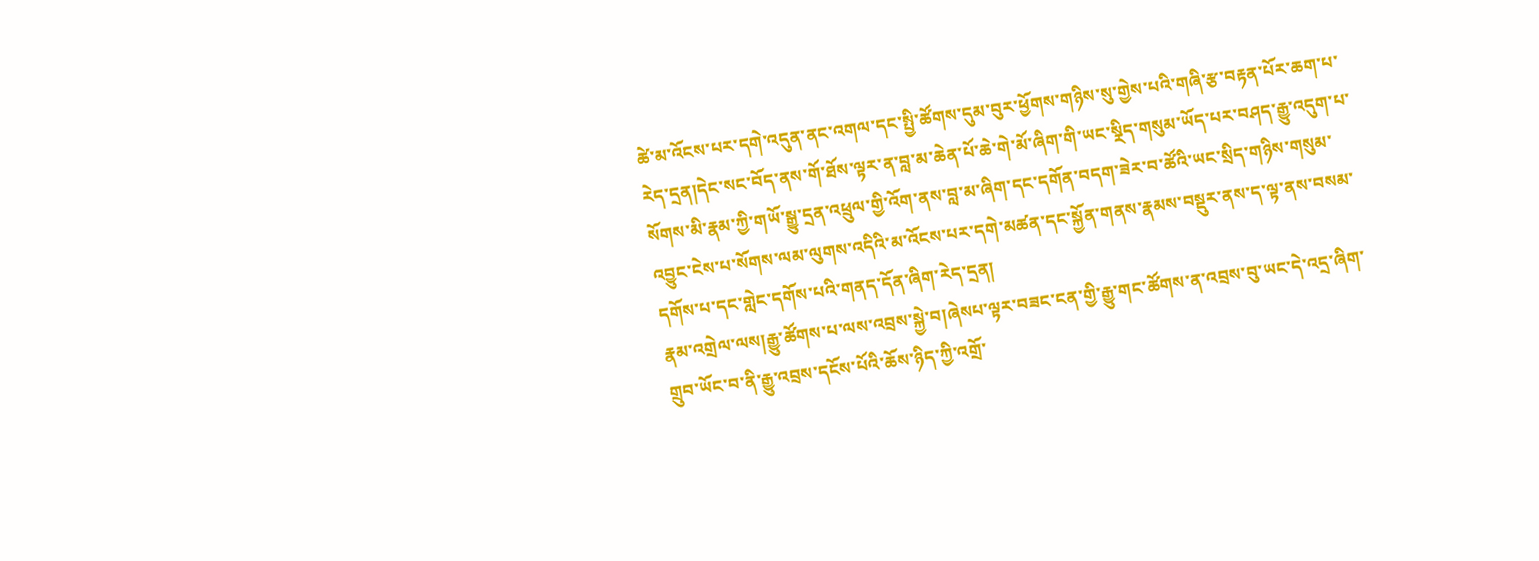ཚེ་མ་འོངས་པར་དགེ་འདུན་ནང་འགལ་དང་སྤྱི་ཚོགས་དུམ་བུར་ཕྱོགས་གཉིས་སུ་གྱེས་པའི་གཞི་རྩ་བརྟན་པོར་ཆག་པ་རེད་དྲན།དེང་སང་བོད་ནས་གོ་ཐོས་ལྟར་ན་བླ་མ་ཆེན་པོ་ཆེ་གེ་མོ་ཞིག་གི་ཡང་སྼིད་གསུམ་ཡོད་པར་བཤད་རྒྱུ་འདུག་པ་སོགས་མི་རྣམ་ཀྱི་གཡོ་སྒྱུ་དྲན་འཕྲུལ་གྱི་འོག་ནས་བླ་མ་ཞིག་དང་དགོན་བདག་ཟེར་བ་ཚོའི་ཡང་སྲིད་གཉིས་གསུམ་འབྱུང་ངེས་པ་སོགས་ལམ་ལུགས་འདིའི་མ་འོངས་པར་དགེ་མཚན་དང་སྐྱོན་གནས་རྣམས་བསྡུར་ནས་ད་ལྟ་ནས་བསམ་དགོས་པ་དང་གླེང་དགོས་པའི་གནད་དོན་ཞིག་རེད་དྲན།
རྣམ་འགྲེལ་ལས།རྒྱུ་ཚོགས་པ་ལས་འབྲས་སྐྱེ་བ།ཞེསཔ་ལྟར་བཟང་ངན་གྱི་རྒྱུ་གང་ཚོགས་ན་འབྲས་བུ་ཡང་དེ་འདྲ་ཞིག་གྲུབ་ཡོང་བ་ནི་རྒྱུ་འབྲས་དངོས་པོའི་ཆོས་ཉིད་ཀྱི་འགྲོ་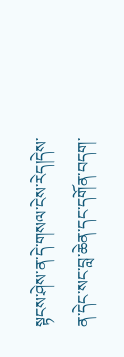སྟངས་ཤེས་ན་དེ་གསལ་ངེས་རེད།དེས་ན་དེང་སང་བླ་ཆེན་དང་དགོན་བདག་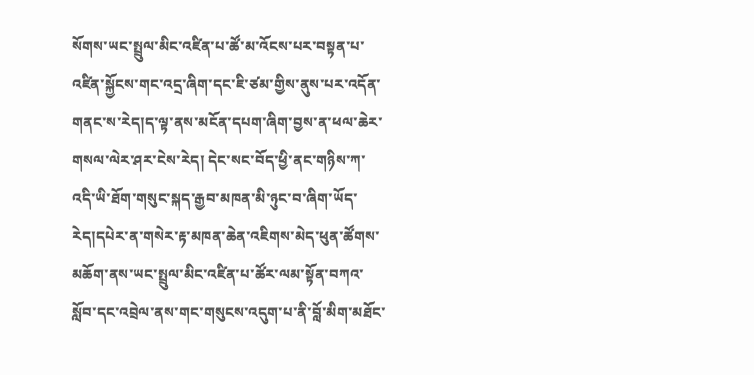སོགས་ཡང་སྤྲུལ་མིང་འཛིན་པ་ཚོ་མ་འོངས་པར་བསྟན་པ་འཛིན་སྐྱོངས་གང་འདྲ་ཞིག་དང་ཇི་ཙམ་གྱིས་ནུས་པར་འདོན་གནང་ས་རེད།ད་ལྟ་ནས་མངོན་དཔག་ཞིག་བྱས་ན་ཕལ་ཆེར་གསལ་ལེར་ཤར་ངེས་རེད། དེང་སང་བོད་ཕྱི་ནང་གཉིས་ཀ་འདི་ཡི་ཐོག་གསུང་སྐད་རྒྱབ་མཁན་མི་ཉུང་བ་ཞིག་ཡོད་རེད།དཔེར་ན་གསེར་རྟ་མཁན་ཆེན་འཇིགས་མེད་ཕུན་ཚོགས་མཆོག་ནས་ཡང་སྤྲུལ་མིང་འཛིན་པ་ཚོར་ལམ་སྟོན་བཀའ་སློབ་དང་འབྲེལ་ནས་གང་གསུངས་འདུག་པ་ནི་བློ་མིག་མཐོང་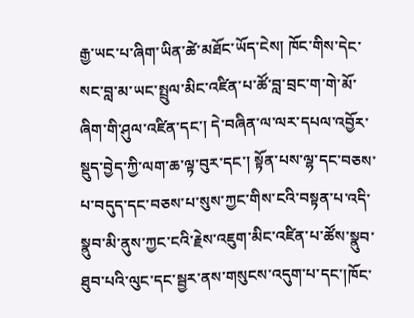རྒྱ་ཡང་པ་ཞིག་ཡིན་ཚེ་མཐོང་ཡོད་ངེས། ཁོང་གིས་དེང་སང་བླ་མ་ཡང་སྤྲུལ་མིང་འཛིན་པ་ཚོ་བླ་བྲང་ག་གེ་མོ་ཞིག་གི་ཤུལ་འཛིན་དང་། དེ་བཞིན་ལ་ལར་དཔལ་འབྱོར་སྡུད་བྱེད་ཀྱི་ལག་ཆ་ལྟ་བུར་དང་། སྟོན་པས་ལྷ་དང་བཅས་པ་བདུད་དང་བཅས་པ་སུས་ཀྱང་གིས་ངའི་བསྟན་པ་འདི་སྣུབ་མི་ནུས་ཀྱང་ངའི་རྗེས་འཇུག་མིང་འཛིན་པ་ཚོས་སྣུབ་ཐུབ་པའི་ལུང་དང་སྦྱར་ནས་གསུངས་འདུག་པ་དང་།ཁོང་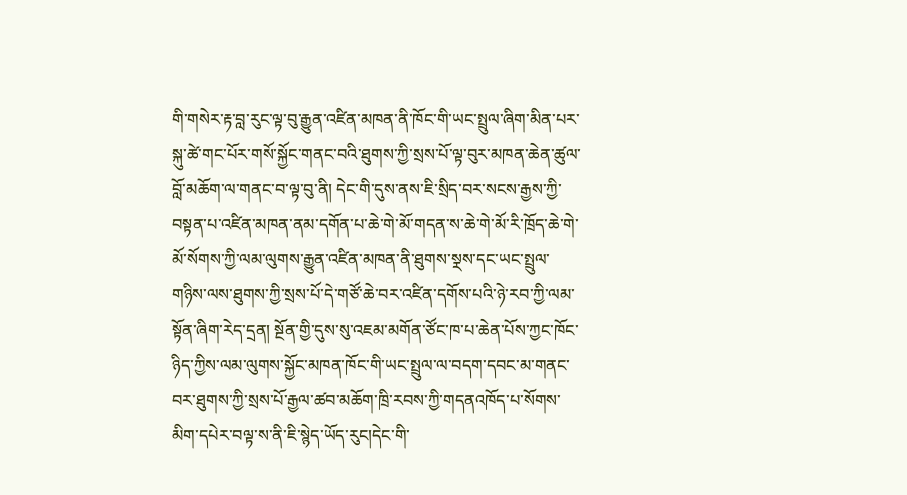གི་གསེར་རྟ་བླ་རུང་ལྟ་བུ་རྒྱུན་འཛིན་མཁན་ནི་ཁོང་གི་ཡང་སྤྲུལ་ཞིག་མིན་པར་སྐུ་ཚེ་གང་པོར་གསོ་སྐྱོང་གནང་བའི་ཐུགས་ཀྱི་སྲས་པོ་ལྟ་བུར་མཁན་ཆེན་ཚུལ་བློ་མཆོག་ལ་གནང་བ་ལྟ་བུ་ནི། དེང་གི་དུས་ནས་ཇི་སྲིད་བར་སངས་རྒྱས་ཀྱི་བསྟན་པ་འཛིན་མཁན་ནམ་དགོན་པ་ཆེ་གེ་མོ་གདན་ས་ཆེ་གེ་མོ་རི་ཁྲོད་ཆེ་གེ་མོ་སོགས་ཀྱི་ལམ་ལུགས་རྒྱུན་འཛིན་མཁན་ནི་ཐུགས་སྼས་དང་ཡང་སྤྲུལ་གཉིས་ལས་ཐུགས་ཀྱི་སྲས་པོ་དེ་གཙོ་ཆེ་བར་འཛིན་དགོས་པའི་ཉེ་རབ་ཀྱི་ལམ་སྟོན་ཞིག་རེད་དྲན། སྔོན་གྱི་དུས་སུ་འཇམ་མགོན་ཙོང་ཁ་པ་ཆེན་པོས་ཀྱང་ཁོང་ཉིད་ཀྱིས་ལམ་ལུགས་སྐྱོང་མཁན་ཁོང་གི་ཡང་སྤྲུལ་ལ་བདག་དབང་མ་གནང་བར་ཐུགས་ཀྱི་སྲས་པོ་རྒྱལ་ཚབ་མཆོག་ཁྲི་རབས་ཀྱི་གདནའཁོད་པ་སོགས་མིག་དཔེར་བལྟ་ས་ནི་ཇི་སྙེད་ཡོད་རུང།དེང་གི་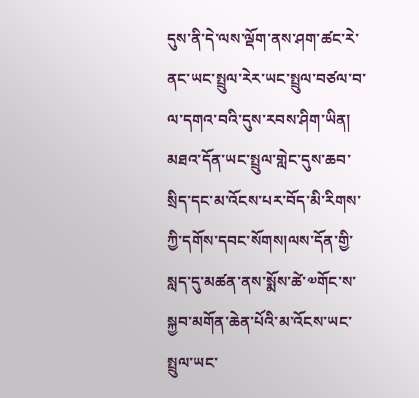དུས་ནི་དེ་ལས་ལྡོག་ནས་ཤག་ཚང་རེ་ནང་ཡང་སྤྲུལ་རེར་ཡང་སྤྲུལ་བཙལ་བ་ལ་དགའ་བའི་དུས་རབས་ཤིག་ཡིན།
མཐའ་དོན་ཡང་སྤྲུལ་གླེང་དུས་ཆབ་སྲིད་དང་མ་འོངས་པར་བོད་མི་རིགས་ཀྱི་དགོས་དབང་སོགས།ལས་དོན་གྱི་སླད་དུ་མཚན་ནས་སྨོས་ཚེ་༧གོང་ས་སྐྱབ་མགོན་ཆེན་པོའི་མ་འོངས་ཡང་སྤྲུལ་ཡང་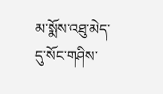མ་སྨོས་འཐུ་མེད་དུ་སོང་གཤིས་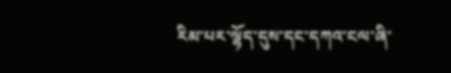རིམ་པར་ལྷོད་དུས་དང་དཀའ་ངལ་ཞི་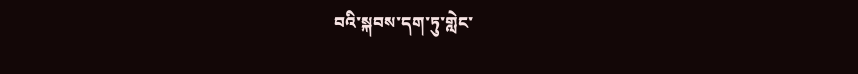བའི་སྐབས་དག་ཏུ་གླེང་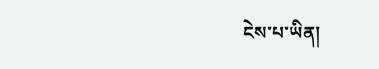ངེས་པ་ཡིན།